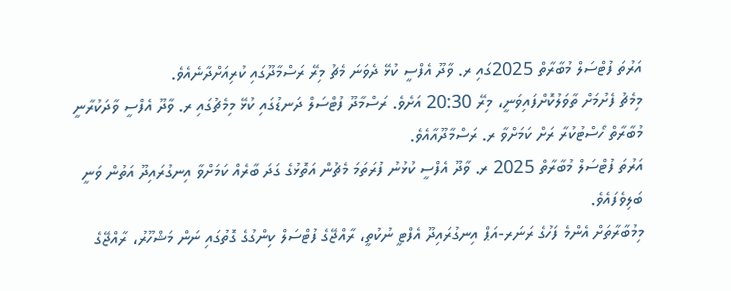އަރުތަ ފުޓްސަލް މުބާރާތް 2025ގައި ރ. ވާދޫ އެފްސީ ކުޅޭ ދެވަނަ މެޗު މިރޭ ރަސްމާދޫގައި ކުރިއަށްދާނެއެވެ.
މިމެޗު ފެށުމަށް ތާވަލުކޮށްފައިވަނީ، މިރޭ 20:30 އަށެވެ. ރަސްމާދޫ ފުޓްސަލް ދަނޑުގައި ކުޅޭ މިމެޗުގައި ރ. ވާދޫ އެފްސީ ވާދަކުރާނީ މުބާރާތް ހޯސްޓުކުރާ ރަށް ކަމަށްވާ ރ. ރަސްމާދޫއާއެވެ.
އަރުތަ ފުޓްސަލް މުބާރާތް 2025 ރ. ވާދޫ އެފްސީ ކުޅުނު ފުރަތަމަ މެޗުން އަތޮޅުގެ ގަދަ ބާރެއް ކަމަށްވާ އިނގުރައިދޫ އަތުން ވަނީ ބަލިވެފައެވެ.
މިމުބާރާތަށް އެންމެ ފަހުގެ ރަނަރ-އަޕް އިނގުރައިދޫ އެފްޓީ ނުކުތީ، ރާއްޖޭގެ ފުޓްސަލް ކިންގުގެ ގޮތުގައި ނަން މަޝްހޫރު، ރާއްޖޭގެ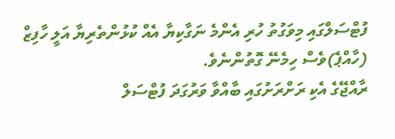ފުޓްސަލްގައި މިވަގުތު ހުރި އެންމެ ނަގާކިޔާ އެއް ކުޅުންތެރިޔާ އަލީ ހާފިޒް (ހާއްޕެ)ވެސް ހިމެނޭ ގޮތުންނެވެ.
ރާއްޖޭގެ އެކި ރަށްރަށުގައި ބާއްވާ ވަރުގަދަ ފުޓްސަލް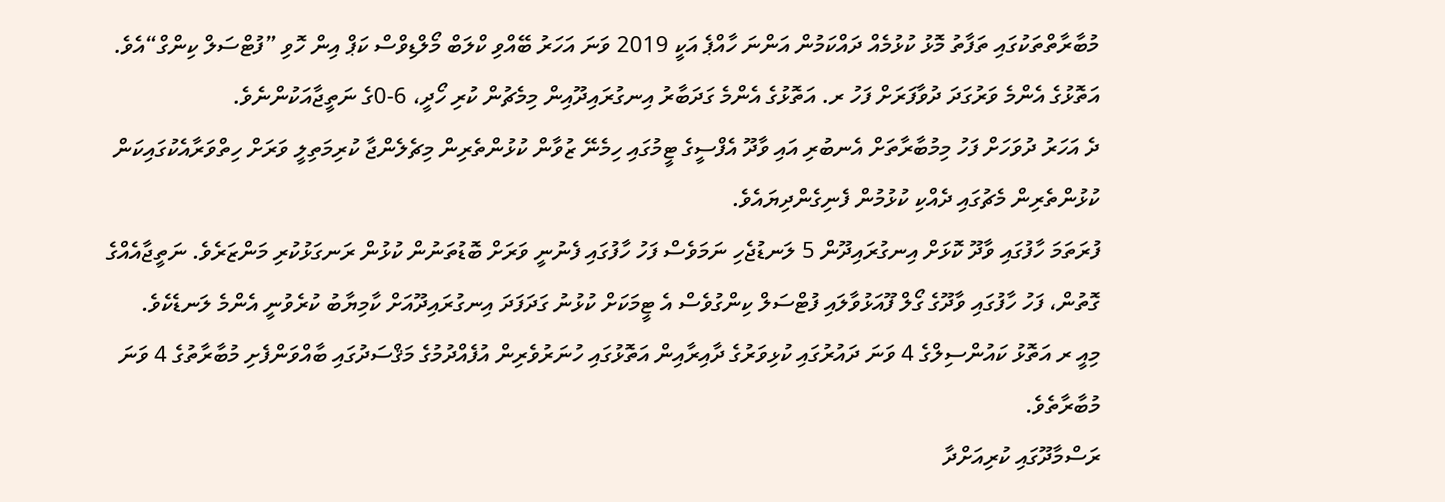މުބާރާތްތަކުގައި ތަފާތު މޮޅު ކުޅުމެއް ދައްކަމުން އަންނަ ހާއްޕެ އަކީ 2019 ވަނަ އަހަރު ބޭއްވި ކްލަބް މޯލްޑިވްސް ކަޕް އިން ހޮވި ”ފުޓްސަލް ކިންގް“އެވެ.
އަތޮޅުގެ އެންމެ ވަރުގަދަ ދުވާފަރަށް ފަހު ރ. އަތޮޅުގެ އެންމެ ގަދަބާރު އިނގުރައިދޫއިން މިމެޗުން ކުރި ހޯދީ، 6-0ގެ ނަތީޖާއަކުންނެވެ.
ދެ އަހަރު ދުވަހަށް ފަހު މިމުބާރާތަށް އެނބުރި އައި ވާދޫ އެފްސީގެ ޓީމުގައި ހިމެނޭ ޒުވާން ކުޅުންތެރިން މިޗެލެންޖާ ކުރިމަތިލީ ވަރަށް ހިތްވަރާއެކުގައިކަން ކުޅުންތެރިން މެޗުގައި ދެއްކި ކުޅުމުން ފެނިގެންދިޔައެވެ.
ފުރަތަމަ ހާފުގައި ވާދޫ ކޮޅަށް އިނގުރައިދޫން 5 ލަނޑުޖެހި ނަމަވެސް ފަހު ހާފުގައި ފެނުނީ ވަރަށް ބޮޑުތަނުން ކުޅުން ރަނގަޅުކުރި މަންޒަރެވެ. ނަތީޖާއެއްގެ ގޮތުން، ފަހު ހާފުގައި ވާދޫގެ ގޯލް ފޫއަޅުވާލައި ފުޓްސަލް ކިންގުވެސް އެ ޓީމަކަށް ކުޅުނު ގަދަފަދަ އިނގުރައިދޫއަށް ކާމިޔާބު ކުރެވުނީ އެންމެ ލަނޑެކެވެ.
މިއީ ރ އަތޮޅު ކައުންސިލްގެ 4 ވަނަ ދައުރުގައި ކުޅިވަރުގެ ދާއިރާއިން އަތޮޅުގައި ހުނަރުވެރިން އުފެއްދުމުގެ މަޤްސަދުގައި ބާއްވަންފެށި މުބާރާތުގެ 4 ވަނަ މުބާރާތެވެ.
ރަސްމާދޫގައި ކުރިއަށްދާ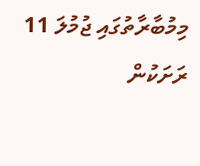މިމުބާރާތުގައި ޖުމުލަ 11 ރަށަކުން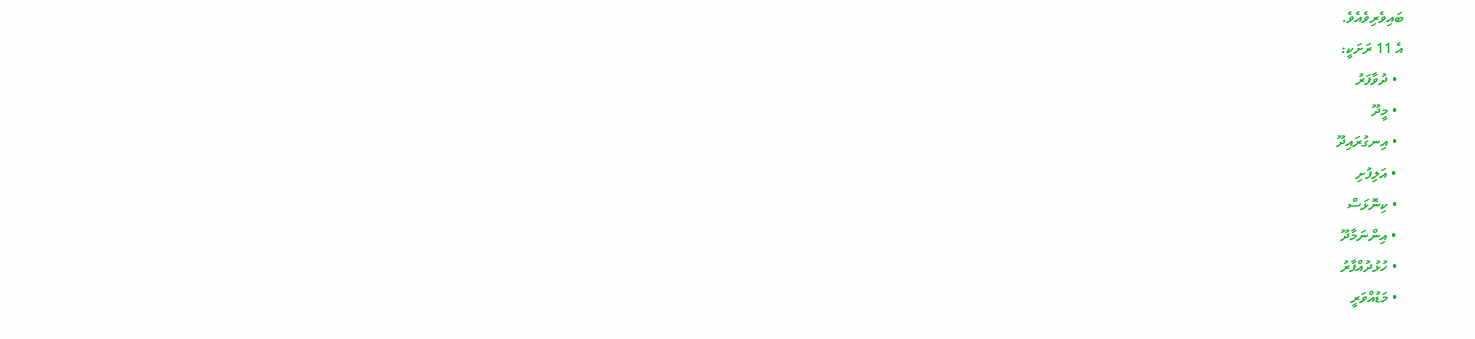ބައިވެރިވެއެވެ.
އެ 11 ރަށަކީ:
  • ދުވާފަރު
  • މީދޫ
  • އިނގުރައިދޫ
  • އަލިފުށި
  • ކިނޮޅަސް
  • އިންނަމާދޫ
  • ހުޅުދުއްފާރު
  • މަޑުއްވަރީ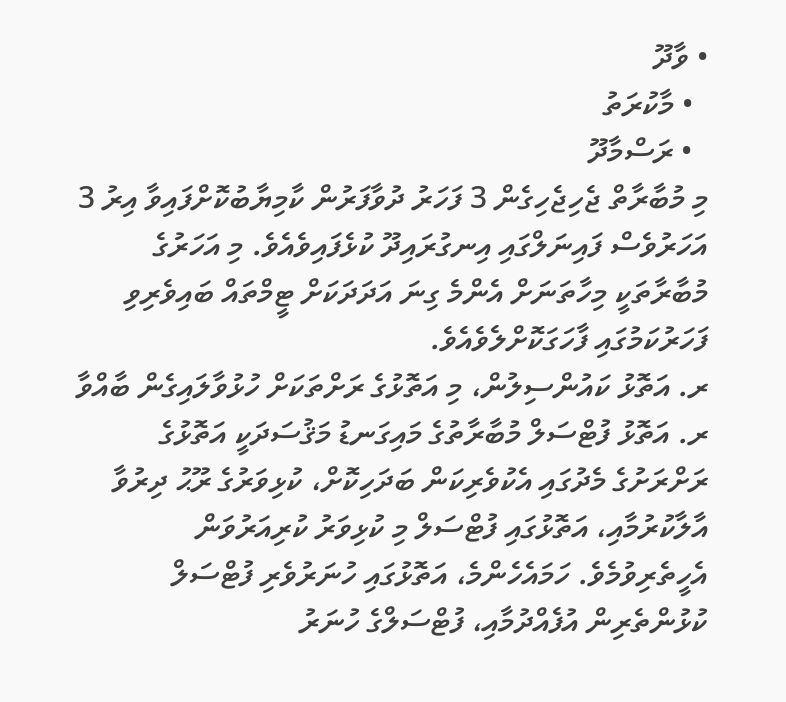• ވާދޫ
  • މާކުރަތު
  • ރަސްމާދޫ
މި މުބާރާތް ޖެހިޖެހިގެން 3 ފަހަރު ދުވާފަރުން ކާމިޔާބުކޮށްފައިވާ އިރު 3 އަހަރުވެސް ފައިނަލްގައި އިނގުރައިދޫ ކުޅެފައިވެއެވެ. މި އަހަރުގެ މުބާރާތަކީ މިހާތަނަށް އެންމެ ގިނަ އަދަދަކަށް ޓީމްތައް ބައިވެރިވި ފަހަރުކަމުގައި ފާހަގަކޮށްލެވެއެވެ.
ރ. އަތޮޅު ކައުންސިލުން، މި އަތޮޅުގެ ރަށްތަކަށް ހުޅުވާލައިގެން ބާއްވާ ރ. އަތޮޅު ފުޓްސަލް މުބާރާތުގެ މައިގަނޑު މަޤުސަދަކީ އަތޮޅުގެ ރަށްރަށުގެ މެދުގައި އެކުވެރިކަން ބަދަހިކޮށް، ކުޅިވަރުގެ ރޫޙު ދިރުވާ އާލާކުރުމާއި، އަތޮޅުގައި ފުޓްސަލް މި ކުޅިވަރު ކުރިއަރުވަން އެހީތެރިވުމެވެ. ހަމައެހެންމެ، އަތޮޅުގައި ހުނަރުވެރި ފުޓްސަލް ކުޅުންތެރިން އުފެއްދުމާއި، ފުޓްސަލްގެ ހުނަރު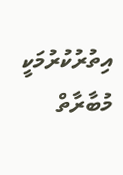އިތުރުކުރުމަކީ މުބާރާތް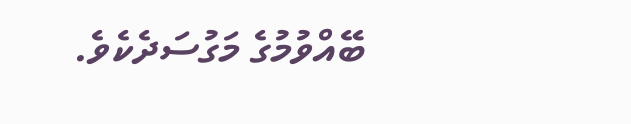ބޭއްވުމުގެ މަގުސަދެކެވެ.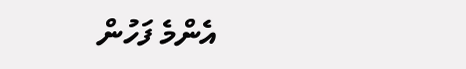އެންމެ ފަހުން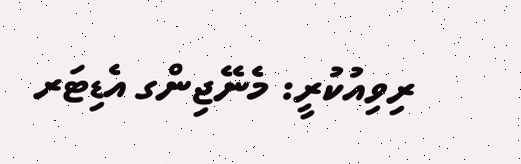ރިވިއުކުރީ: މެނޭޖިންގ އެޑިޓަރ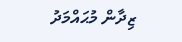ޒިދާން މުޙައްމަދު